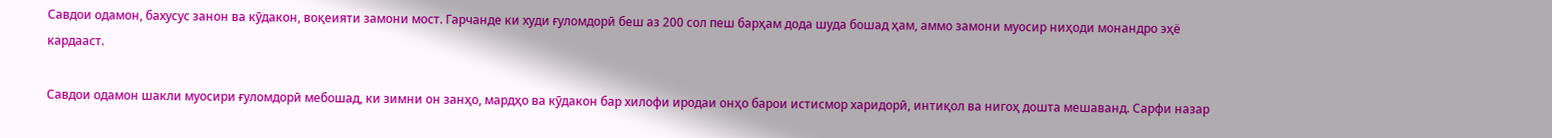Савдои одамон, бахусус занон ва кӯдакон, воқеияти замони мост. Гарчанде ки худи ғуломдорӣ беш аз 200 сол пеш барҳам дода шуда бошад ҳам, аммо замони муосир ниҳоди монандро эҳё кардааст.

Савдои одамон шакли муосири ғуломдорӣ мебошад, ки зимни он занҳо, мардҳо ва кӯдакон бар хилофи иродаи онҳо барои истисмор харидорӣ, интиқол ва нигоҳ дошта мешаванд. Сарфи назар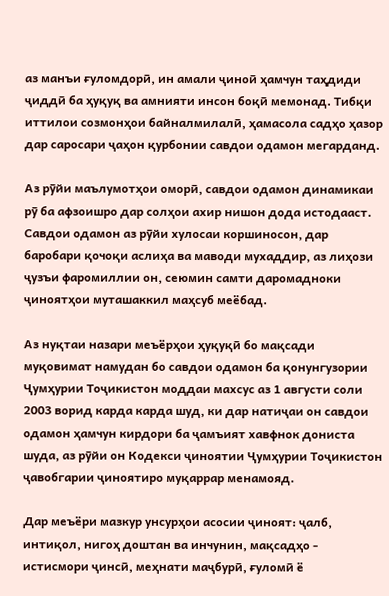аз манъи ғуломдорӣ, ин амали ҷиноӣ ҳамчун таҳдиди ҷиддӣ ба ҳуқуқ ва амнияти инсон боқӣ мемонад. Тибқи иттилои созмонҳои байналмилалӣ, ҳамасола садҳо ҳазор дар саросари ҷаҳон қурбонии савдои одамон мегарданд.

Аз рӯйи маълумотҳои оморӣ, савдои одамон динамикаи рӯ ба афзоишро дар солҳои ахир нишон дода истодааст. Савдои одамон аз рӯйи хулосаи коршиносон, дар баробари қочоқи аслиҳа ва маводи мухаддир, аз лиҳози ҷузъи фаромиллии он, сеюмин самти даромадноки ҷиноятҳои муташаккил маҳсуб меёбад.

Аз нуқтаи назари меъёрҳои ҳуқуқӣ бо мақсади муқовимат намудан бо савдои одамон ба қонунгузории Ҷумҳурии Тоҷикистон моддаи махсус аз 1 августи соли 2003 ворид карда карда шуд, ки дар натиҷаи он савдои одамон ҳамчун кирдори ба ҷамъият хавфнок дониста шуда, аз рӯйи он Кодекси ҷиноятии Ҷумҳурии Тоҷикистон ҷавобгарии ҷиноятиро муқаррар менамояд.

Дар меъёри мазкур унсурҳои асосии ҷиноят: ҷалб, интиқол, нигоҳ доштан ва инчунин, мақсадҳо - истисмори ҷинсӣ, меҳнати маҷбурӣ, ғуломӣ ё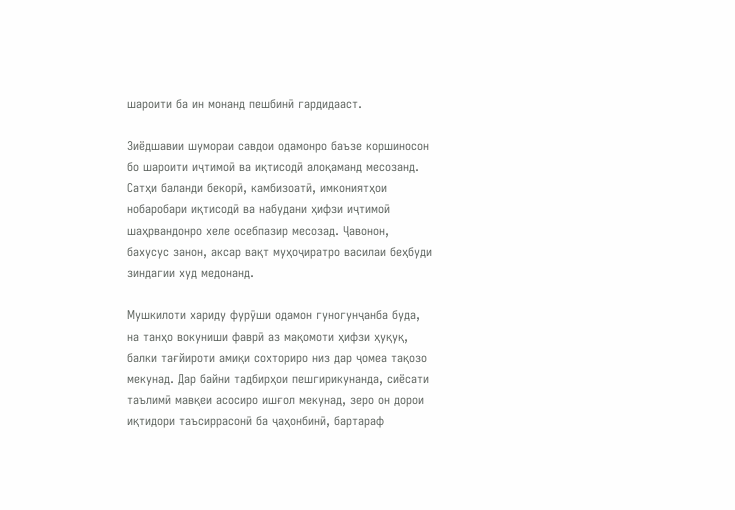шароити ба ин монанд пешбинӣ гардидааст.

Зиёдшавии шумораи савдои одамонро баъзе коршиносон бо шароити иҷтимоӣ ва иқтисодӣ алоқаманд месозанд. Сатҳи баланди бекорӣ, камбизоатӣ, имкониятҳои нобаробари иқтисодӣ ва набудани ҳифзи иҷтимоӣ шаҳрвандонро хеле осебпазир месозад. Ҷавонон, бахусус занон, аксар вақт муҳоҷиратро василаи беҳбуди зиндагии худ медонанд.

Мушкилоти хариду фурӯши одамон гуногунҷанба буда, на танҳо вокуниши фаврӣ аз мақомоти ҳифзи ҳуқуқ, балки тағйироти амиқи сохториро низ дар ҷомеа тақозо мекунад. Дар байни тадбирҳои пешгирикунанда, сиёсати таълимӣ мавқеи асосиро ишғол мекунад, зеро он дорои иқтидори таъсиррасонӣ ба ҷаҳонбинӣ, бартараф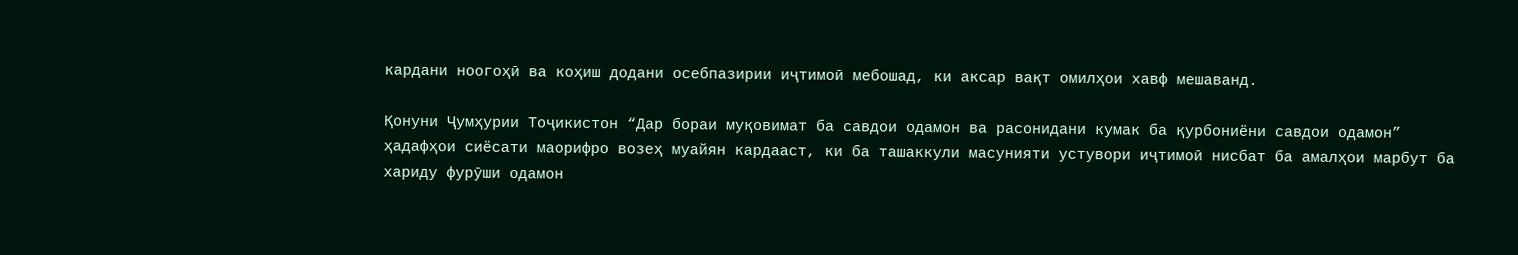кардани ноогоҳӣ ва коҳиш додани осебпазирии иҷтимоӣ мебошад, ки аксар вақт омилҳои хавф мешаванд.

Қонуни Ҷумҳурии Тоҷикистон “Дар бораи муқовимат ба савдои одамон ва расонидани кумак ба қурбониёни савдои одамон” ҳадафҳои сиёсати маорифро возеҳ муайян кардааст, ки ба ташаккули масунияти устувори иҷтимоӣ нисбат ба амалҳои марбут ба хариду фурӯши одамон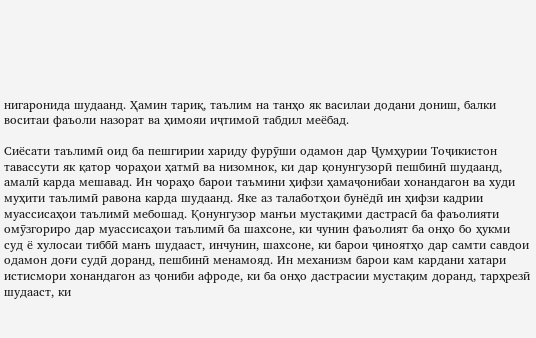нигаронида шудаанд. Ҳамин тариқ, таълим на танҳо як василаи додани дониш, балки воситаи фаъоли назорат ва ҳимояи иҷтимоӣ табдил меёбад.

Сиёсати таълимӣ оид ба пешгирии хариду фурӯши одамон дар Ҷумҳурии Тоҷикистон тавассути як қатор чораҳои ҳатмӣ ва низомнок, ки дар қонунгузорӣ пешбинӣ шудаанд, амалӣ карда мешавад. Ин чораҳо барои таъмини ҳифзи ҳамаҷонибаи хонандагон ва худи муҳити таълимӣ равона карда шудаанд. Яке аз талаботҳои бунёдӣ ин ҳифзи кадрии муассисаҳои таълимӣ мебошад. Қонунгузор манъи мустақими дастрасӣ ба фаъолияти омӯзгориро дар муассисаҳои таълимӣ ба шахсоне, ки чунин фаъолият ба онҳо бо ҳукми суд ё хулосаи тиббӣ манъ шудааст, инчунин, шахсоне, ки барои ҷиноятҳо дар самти савдои одамон доғи судӣ доранд, пешбинӣ менамояд. Ин механизм барои кам кардани хатари истисмори хонандагон аз ҷониби афроде, ки ба онҳо дастрасии мустақим доранд, тарҳрезӣ шудааст, ки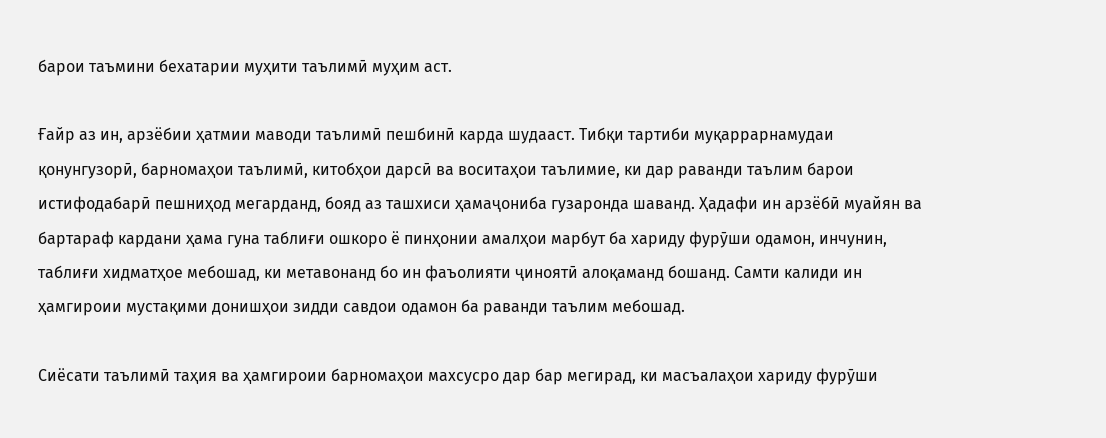барои таъмини бехатарии муҳити таълимӣ муҳим аст.

Ғайр аз ин, арзёбии ҳатмии маводи таълимӣ пешбинӣ карда шудааст. Тибқи тартиби муқаррарнамудаи қонунгузорӣ, барномаҳои таълимӣ, китобҳои дарсӣ ва воситаҳои таълимие, ки дар раванди таълим барои истифодабарӣ пешниҳод мегарданд, бояд аз ташхиси ҳамаҷониба гузаронда шаванд. Ҳадафи ин арзёбӣ муайян ва бартараф кардани ҳама гуна таблиғи ошкоро ё пинҳонии амалҳои марбут ба хариду фурӯши одамон, инчунин, таблиғи хидматҳое мебошад, ки метавонанд бо ин фаъолияти ҷиноятӣ алоқаманд бошанд. Самти калиди ин ҳамгироии мустақими донишҳои зидди савдои одамон ба раванди таълим мебошад.

Сиёсати таълимӣ таҳия ва ҳамгироии барномаҳои махсусро дар бар мегирад, ки масъалаҳои хариду фурӯши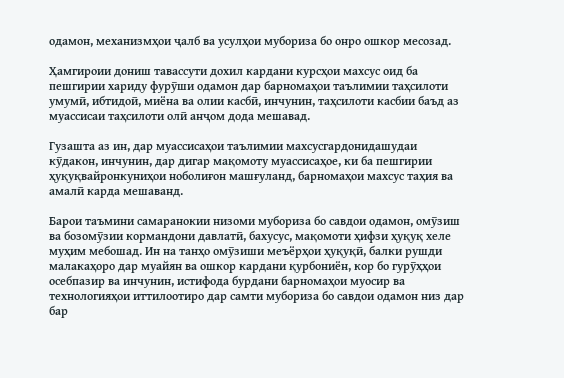одамон, механизмҳои ҷалб ва усулҳои мубориза бо онро ошкор месозад.

Ҳамгироии дониш тавассути дохил кардани курсҳои махсус оид ба пешгирии хариду фурӯши одамон дар барномаҳои таълимии таҳсилоти умумӣ, ибтидоӣ, миёна ва олии касбӣ, инчунин, таҳсилоти касбии баъд аз муассисаи таҳсилоти олӣ анҷом дода мешавад.

Гузашта аз ин, дар муассисаҳои таълимии махсусгардонидашудаи кӯдакон, инчунин, дар дигар мақомоту муассисаҳое, ки ба пешгирии ҳуқуқвайронкуниҳои ноболиғон машғуланд, барномаҳои махсус таҳия ва амалӣ карда мешаванд.

Барои таъмини самаранокии низоми мубориза бо савдои одамон, омӯзиш ва бозомӯзии кормандони давлатӣ, бахусус, мақомоти ҳифзи ҳуқуқ хеле муҳим мебошад. Ин на танҳо омӯзиши меъёрҳои ҳуқуқӣ, балки рушди малакаҳоро дар муайян ва ошкор кардани қурбониён, кор бо гурӯҳҳои осебпазир ва инчунин, истифода бурдани барномаҳои муосир ва технологияҳои иттилоотиро дар самти мубориза бо савдои одамон низ дар бар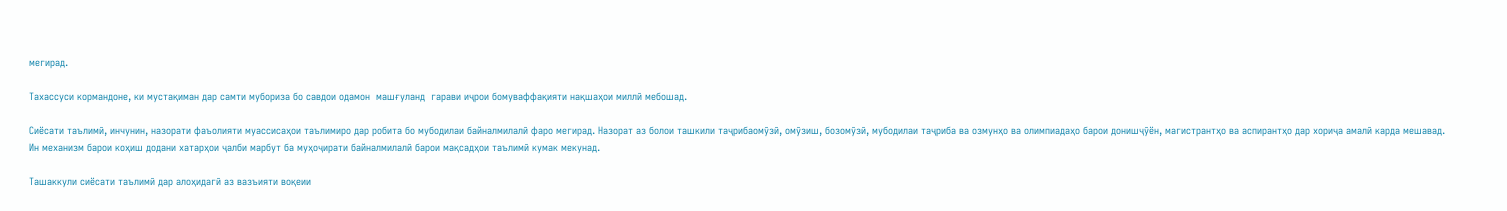мегирад.

Тахассуси кормандоне, ки мустақиман дар самти мубориза бо савдои одамон  машғуланд  гарави иҷрои бомуваффақияти нақшаҳои миллӣ мебошад.

Сиёсати таълимӣ, инчунин, назорати фаъолияти муассисаҳои таълимиро дар робита бо мубодилаи байналмилалӣ фаро мегирад. Назорат аз болои ташкили таҷрибаомӯзӣ, омӯзиш, бозомӯзӣ, мубодилаи таҷриба ва озмунҳо ва олимпиадаҳо барои донишҷӯён, магистрантҳо ва аспирантҳо дар хориҷа амалӣ карда мешавад. Ин механизм барои коҳиш додани хатарҳои ҷалби марбут ба муҳоҷирати байналмилалӣ барои мақсадҳои таълимӣ кумак мекунад.

Ташаккули сиёсати таълимӣ дар алоҳидагӣ аз вазъияти воқеии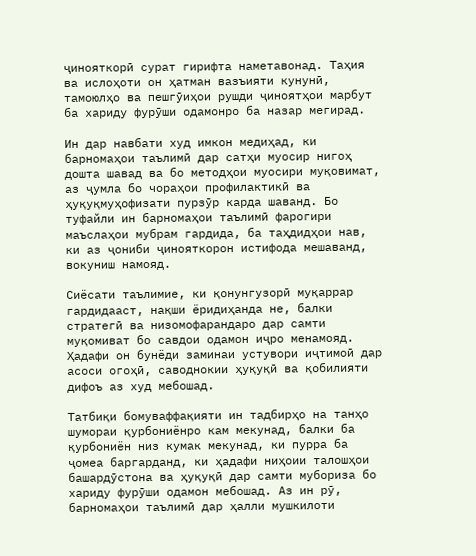ҷинояткорӣ сурат гирифта наметавонад. Таҳия ва ислоҳоти он ҳатман вазъияти кунунӣ, тамоюлҳо ва пешгӯиҳои рушди ҷиноятҳои марбут ба хариду фурӯши одамонро ба назар мегирад.

Ин дар навбати худ имкон медиҳад, ки барномаҳои таълимӣ дар сатҳи муосир нигоҳ дошта шавад ва бо методҳои муосири муқовимат, аз ҷумла бо чораҳои профилактикӣ ва ҳуқуқмуҳофизати пурзӯр карда шаванд. Бо туфайли ин барномаҳои таълимӣ фарогири маъслаҳои мубрам гардида, ба таҳдидҳои нав, ки аз ҷониби ҷинояткорон истифода мешаванд, вокуниш намояд.

Сиёсати таълимие, ки қонунгузорӣ муқаррар гардидааст, нақши ёридиҳанда не, балки стратегӣ ва низомофарандаро дар самти муқомиват бо савдои одамон иҷро менамояд. Ҳадафи он бунёди заминаи устувори иҷтимоӣ дар асоси огоҳӣ, саводнокии ҳуқуқӣ ва қобилияти дифоъ аз худ мебошад.

Татбиқи бомуваффақияти ин тадбирҳо на танҳо шумораи қурбониёнро кам мекунад, балки ба қурбониён низ кумак мекунад, ки пурра ба ҷомеа баргарданд, ки ҳадафи ниҳоии талошҳои башардӯстона ва ҳуқуқӣ дар самти мубориза бо хариду фурӯши одамон мебошад. Аз ин рӯ, барномаҳои таълимӣ дар ҳалли мушкилоти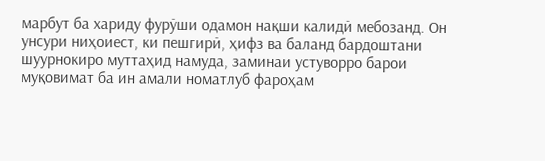марбут ба хариду фурӯши одамон нақши калидӣ мебозанд. Он унсури ниҳоиест, ки пешгирӣ, ҳифз ва баланд бардоштани шуурнокиро муттаҳид намуда, заминаи устуворро барои муқовимат ба ин амали номатлуб фароҳам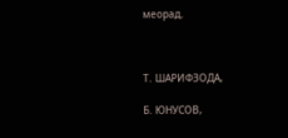меорад.



Т. ШАРИФЗОДА,

Б. ЮНУСОВ,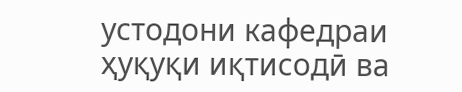устодони кафедраи ҳуқуқи иқтисодӣ ва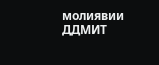молиявии ДДМИТ